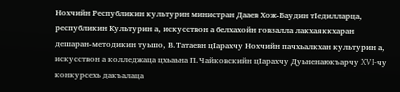Нохчийн Республикин культурин министран Дааев Хож-Баудин тIедилларца, республикин Культурин а, искусствон а белхахойн говзалла лакхаяккхаран дешаран-методикин туьшо, В.Татаевн цIарахчу Нохчийн пачхьалкхан культурин а, искусствон а колледжаца цхьаьна П.Чайковскийн цIарахчу Дуьненаюкъарчу XVI-чу конкурсехь дакъалаца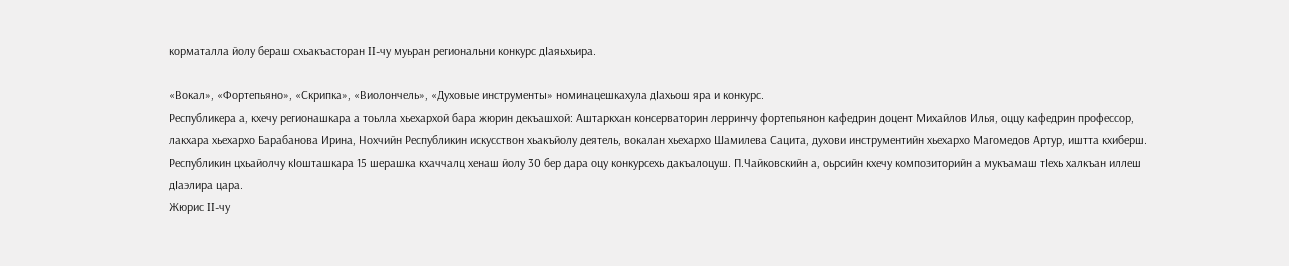корматалла йолу бераш схьакъасторан II-чу муьран региональни конкурс дIаяьхьира.

«Вокал», «Фортепьяно», «Скрипка», «Виолончель», «Духовые инструменты» номинацешкахула дIахьош яра и конкурс.
Республикера а, кхечу регионашкара а тоьлла хьехархой бара жюрин декъашхой: Аштаркхан консерваторин лерринчу фортепьянон кафедрин доцент Михайлов Илья, оццу кафедрин профессор, лакхара хьехархо Барабанова Ирина, Нохчийн Республикин искусствон хьакъйолу деятель, вокалан хьехархо Шамилева Сацита, духови инструментийн хьехархо Магомедов Артур, иштта кхиберш.
Республикин цхьайолчу кIошташкара 15 шерашка кхаччалц хенаш йолу 30 бер дара оцу конкурсехь дакъалоцуш. П.Чайковскийн а, оьрсийн кхечу композиторийн а мукъамаш тIехь халкъан иллеш дIаэлира цара.
Жюрис II-чу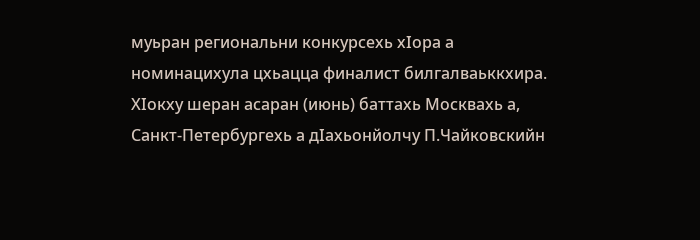муьран региональни конкурсехь хIора а номинацихула цхьацца финалист билгалваьккхира.
ХIокху шеран асаран (июнь) баттахь Москвахь а, Санкт-Петербургехь а дIахьонйолчу П.Чайковскийн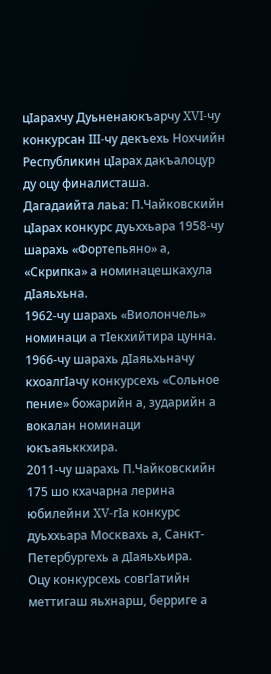цIарахчу Дуьненаюкъарчу XVI-чу конкурсан III-чу декъехь Нохчийн Республикин цIарах дакъалоцур ду оцу финалисташа.
Дагадаийта лаьа: П.Чайковскийн цIарах конкурс дуьххьара 1958-чу шарахь «Фортепьяно» а, «Скрипка» а номинацешкахула дIаяьхьна.
1962-чу шарахь «Виолончель» номинаци а тIекхийтира цунна.
1966-чу шарахь дIаяьхьначу кхоалгIачу конкурсехь «Сольное пение» божарийн а, зударийн а вокалан номинаци юкъаяьккхира.
2011-чу шарахь П.Чайковскийн 175 шо кхачарна лерина юбилейни XV-гIа конкурс дуьххьара Москвахь а, Санкт-Петербургехь а дIаяьхьира.
Оцу конкурсехь совгIатийн меттигаш яьхнарш, берриге а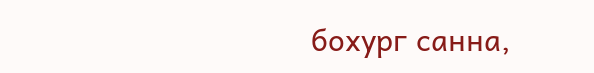бохург санна,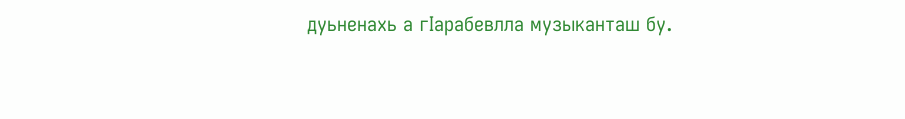дуьненахь а гIарабевлла музыканташ бу.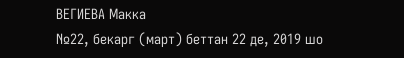ВЕГИЕВА Макка
№22, бекарг (март) беттан 22 де, 2019 шо